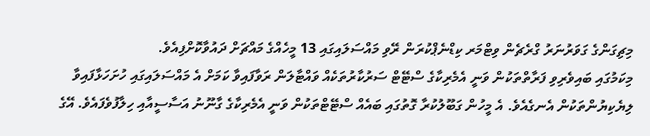މިޗިގަންގެ ގަވަރުނަރު ގްރެޗެން ވިޓްމަރ ކިޑްނެޕްކުރަން ރޭވި މައްސަލައިގައި 13 މީހެއްގެ މައްޗަށް ދައުވާކޮށްފިއެވެ.
މިކަމުގައި ބައިވެރިވި ފަރާތްތަކުން ވަނީ އެމެރިކާގެ ސްޓޭޓް ސަރުކާރުތަކެއް ވައްޓާލަން ރަވާފައިވާ ކަމަށް އެ މައްސަލައިގައި ހުށަހަޅާފައިވާ ލިޔެކިޔުންތަކުން އެނގެއެވެ. އެ މީހުން ގަބޫލުކުރާ ގޮތުގައި ބައެއް ސްޓޭޓްތަކުން ވަނީ އެމެރިކާގެ ގާނޫނު އަސާސީއާއި ހިލާފުވެފައެވެ. އޭގެ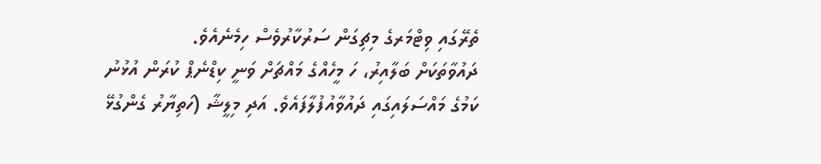ތެރޭގައި ވިޓްމަރގެ މިޗިގަން ސަރުކާރުވެސް ހިމެނެއެވެ.
ދައުވާތަކަށް ބަލާއިރު، ހަ މީހެއްގެ މައްޗަށް ވަނީ ކިޑްނެޕް ކުރަން އުޅުނު ކަމުގެ މައްސަލައިގައި ދައުވާއުފުލާފައެވެ. އަދި މިލީޝާ (ހަތިޔާރު ގެންގުޅޭ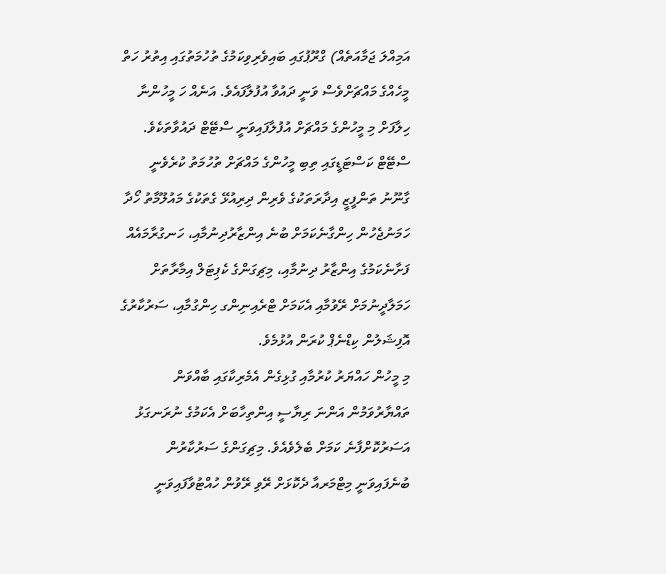އަމިއްލަ ޖަމާއަތެއް) ގްރޫޕުގައި ބައިވެރިވިކަމުގެ ތުހުމަތުގައި އިތުރު ހަތް މީހެއްގެ މައްޗަށްވެސް ވަނީ ދައުވާ އުފުލާފައެވެ. އަނެއް ހަ މީހުންނާ ހިލާފަށް މި މީހުންގެ މައްޗަށް އުފުލާފައިވަނީ ސްޓޭޓް ދައުވާތަކެވެ.
ސްޓޭޓް ކަސްޓަޑީގައި ތިބި މީހުންގެ މައްޗަށް ތުހުމަތު ކުރެވެނީ ގާނޫނު ތަންފީޒީ އިދާރަތަކުގެ ވެރިން ދިރިއުޅޭ ގެތަކުގެ މައުލޫމާތު ހޯދާ ހަމަނުޖެހުން ހިންގާނެކަމަށް ބުނެ އިންޒާރުދިނުމާއި، ހަނގުރާމައެއް ފަށާނެކަމުގެ އިންޒާރު ދިނުމާއި، މިޗިގަންގެ ކެޕިޓަލް އިމާރާތަށް ހަމަލާދީނުމަށް ރޭވުމާއި އެކަމަށް ޓްރެއިނިންގ ހިންގުމާއި، ސަރުކާރުގެ އޮފިޝަލުން ކިޑްނެޕް ކުރަން އުޅުމެވެ.
މި މީހުން ހައްޔަރު ކުރުމާއި ގުޅިގެން އެމެރިކާގައި ބާއްވަން ތައްޔާރުވަމުން އަންނަ ރިޔާސީ އިންތިހާބަށް އެކަމުގެ ނުރަނގަޅު އަސަރުކޮށްފާނެ ކަމަށް ބެލެވެއެވެ. މިޗިގަންގެ ސަރުކާރުން ބުނެފައިވަނީ މިޓްމަރއާ ދެކޮޅަށް ރޭވި ރޭވުން ހުއްޓުވާފައިވަނީ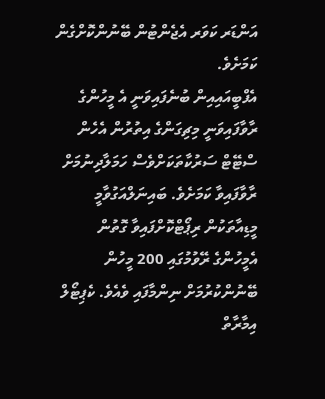އަންޑަރ ކަވަރ އެޖެންޓުން ބޭނުންކޮށްގެން ކަމަށެވެ.
އެފްބީއައިއިން ބުނެފައިވަނީ އެ މީހުންގެ ރާވާފައިވަނީ މިޗިގަންގެ އިތުރުން އެހެން ސްޓޭޓް ސަރުކާތަކަށްވެސް ހަމަލާދިނުމަށް ރާވާފައިވާ ކަމަށެވެ. ބައިނަލްއަގުވާމީ މީޑިއާތަކުން ރިޕޯޓްކޮށްފައިވާ ގޮތުން އެމީހުންގެ ރޭވުމުގައި 200 މީހުން ބޭނުންކުރުމަށް ނިންމާފައި ވެއެވެ. ކެޕިޓޯލް އިމާރާތް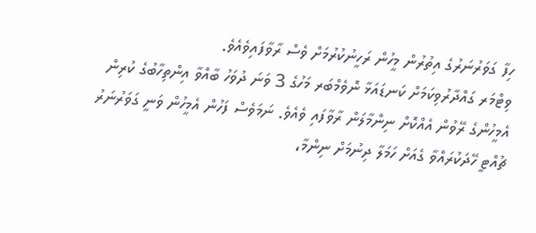ހިފާ ގަވަރުނަރުގެ އިތުރުން މީހުން ރަހީނުކުރުމަށް ވެސް ރާވާފައިވެއެވެ.
ވިޓްމަރ ގައްދާރުވިކަމަށް ކަނޑައަޅާ ނޮވެމްބަރ މަހުގެ 3 ވަނަ ދުވަހު ބާއްވާ އިންތިހާބުގެ ކުރިން އެމީހުންގެ ރޭވުން އެއްކޮށް ނިންމާލަން ރާވާފައި ވެއެވެ. ނަމަވެސް ފަހުން އެމީހުން ވަނީ ގަވަރުނަރު ޗުއްޓީ ހޭދަކުރައްވާ ގެއަށް ހަމަލާ ދިނުމަށް ނިންމާ،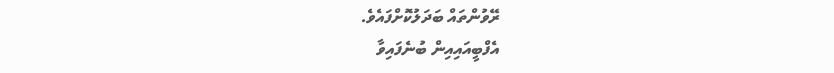ރޭވުންތައް ބަދަލުކޮށްފައެވެ.
އެފްބީއައިއިން ބުނެފައިވާ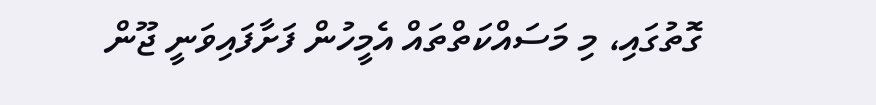ގޮތުގައި، މި މަސައްކަތްތައް އެމީހުން ފަށާފައިވަނީ ޖޫން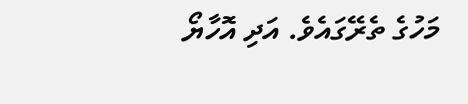މަހުގެ ތެރޭގައެވެ. އަދި އޮހާޔޯ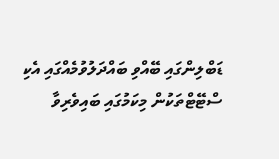ޑަބްލިންގައި ބޭއްވި ބައްދަލުވުމެއްގައި އެކި ސްޓޭޓްތަކުން މިކަމުގައި ބައިވެރިވާ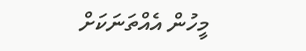މީހުން އެއްތަނަކަށް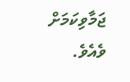ޖަމާވިކަމަށް ވެއެވެ.